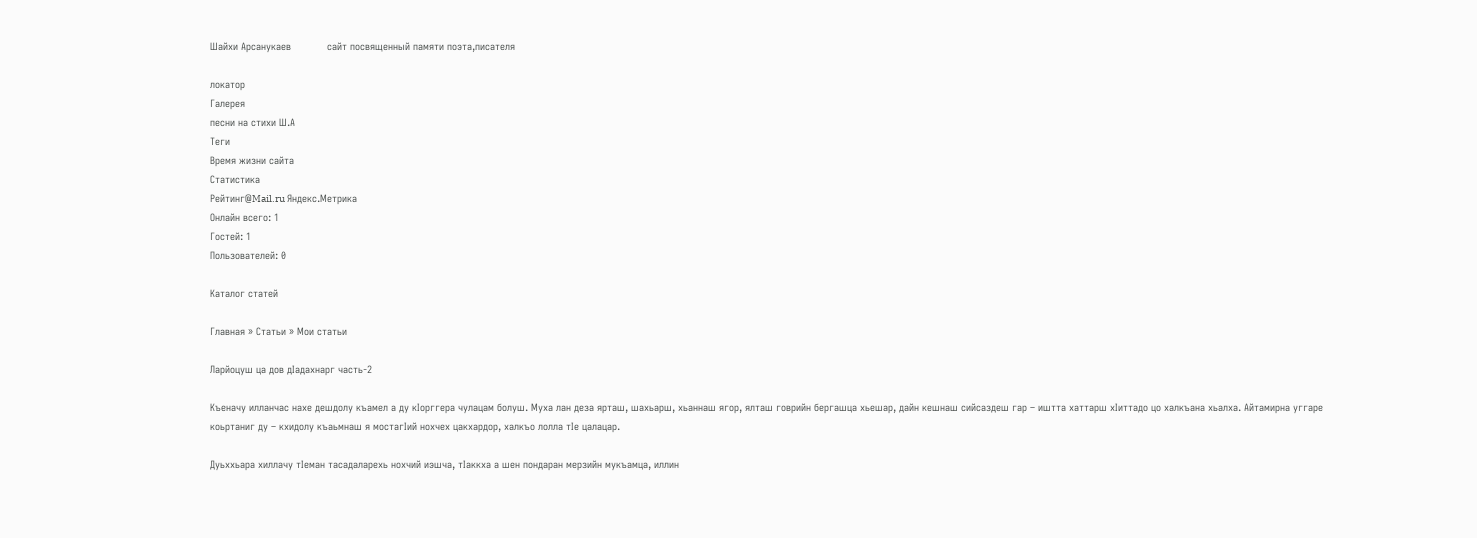Шайхи Арсанукаев            сайт посвященный памяти поэта,писателя

локатор
Галерея
песни на стихи Ш.А
Теги
Время жизни сайта
Статистика
Рейтинг@Mail.ru Яндекс.Метрика
Онлайн всего: 1
Гостей: 1
Пользователей: 0

Каталог статей

Главная » Статьи » Мои статьи

Ларйоцуш ца дов дIадахнарг часть-2

Къеначу илланчас нахе дешдолу къамел а ду кIорггера чулацам болуш. Муха лан деза ярташ, шахьарш, хьаннаш ягор, ялташ говрийн бергашца хьешар, дайн кешнаш сийсаздеш гар – иштта хаттарш хIиттадо цо халкъана хьалха. Айтамирна уггаре коьртаниг ду – кхидолу къаьмнаш я мостагIий нохчех цакхардор, халкъо лолла тIе цалацар.

Дуьххьара хиллачу тIеман тасадаларехь нохчий иэшча, тIаккха а шен пондаран мерзийн мукъамца, иллин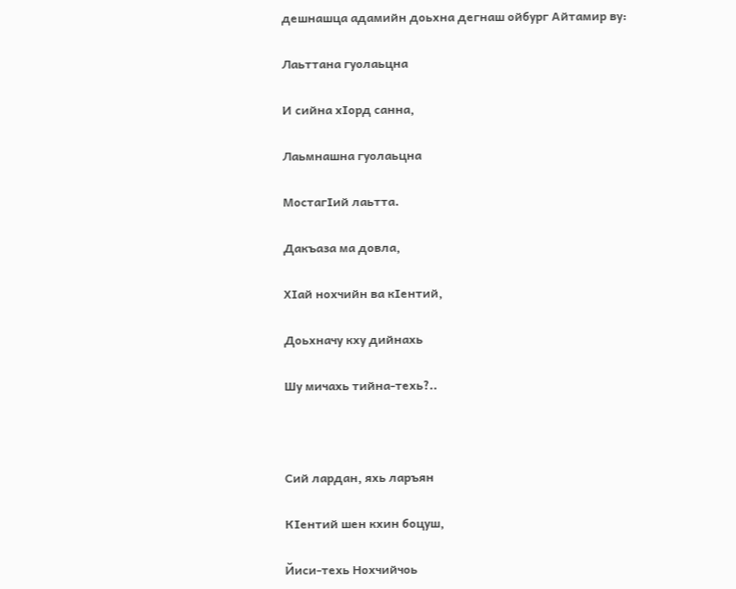дешнашца адамийн доьхна дегнаш ойбург Айтамир ву:

Лаьттана гуолаьцна

И сийна хIорд санна,

Лаьмнашна гуолаьцна

МостагIий лаьтта.

Дакъаза ма довла,

ХIай нохчийн ва кIентий,

Доьхначу кху дийнахь

Шу мичахь тийна-техь?..



Сий лардан, яхь ларъян

КIентий шен кхин боцуш,

Йиси-техь Нохчийчоь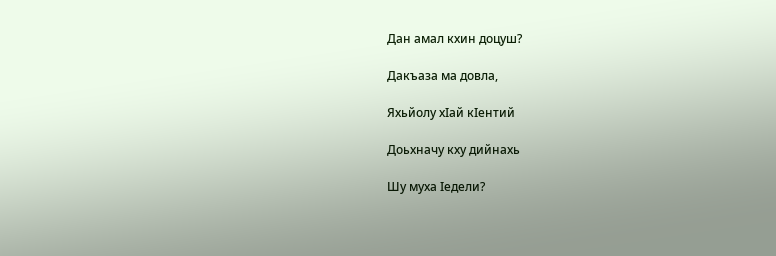Дан амал кхин доцуш?

Дакъаза ма довла,

Яхьйолу хIай кIентий

Доьхначу кху дийнахь

Шу муха Iедели?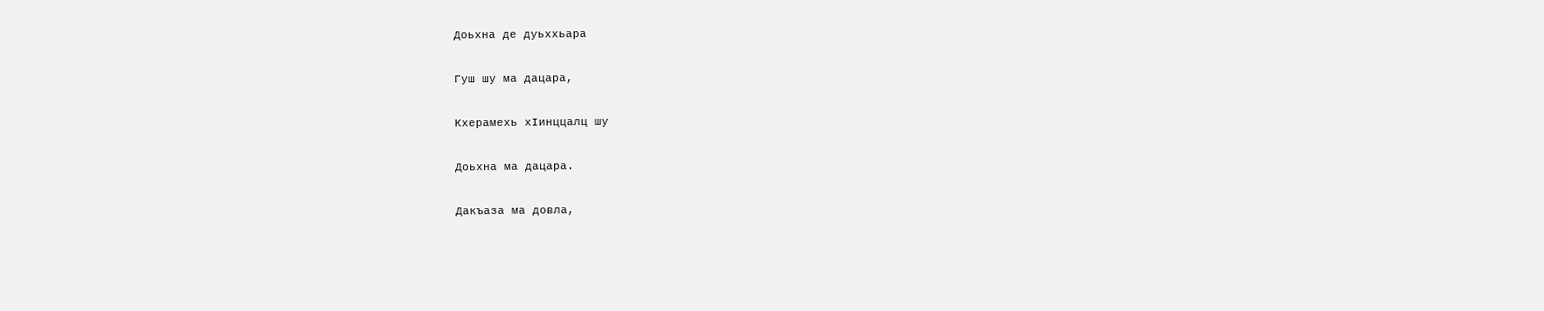Доьхна де дуьххьара

Гуш шу ма дацара,

Кхерамехь хIинццалц шу

Доьхна ма дацара.

Дакъаза ма довла,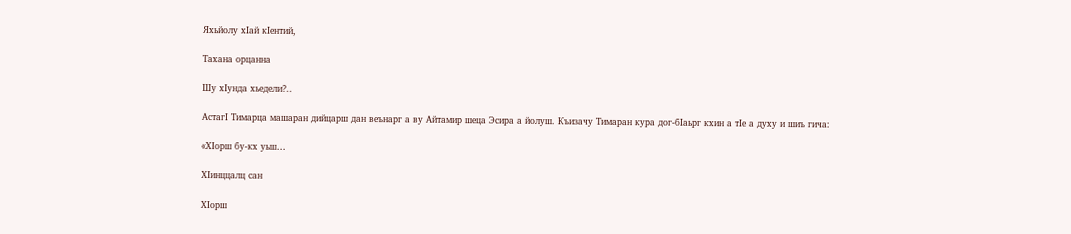Яхьйолу хIай кIентий,

Тахана орцанна

Шу хIунда хьедели?..

АстагI Тимарца машаран дийцарш дан веънарг а ву Айтамир шеца Эсира а йолуш. Къизачу Тимаран кура дог-бIаьрг кхин а тIе а духу и шиъ гича:

«ХIорш бу-кх уьш…

ХIинццалц сан

ХIорш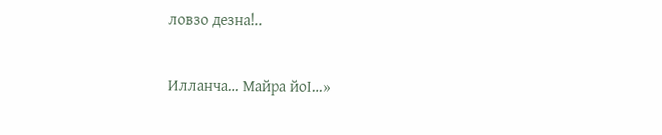ловзо дезна!..

Илланча… Майра йоI…»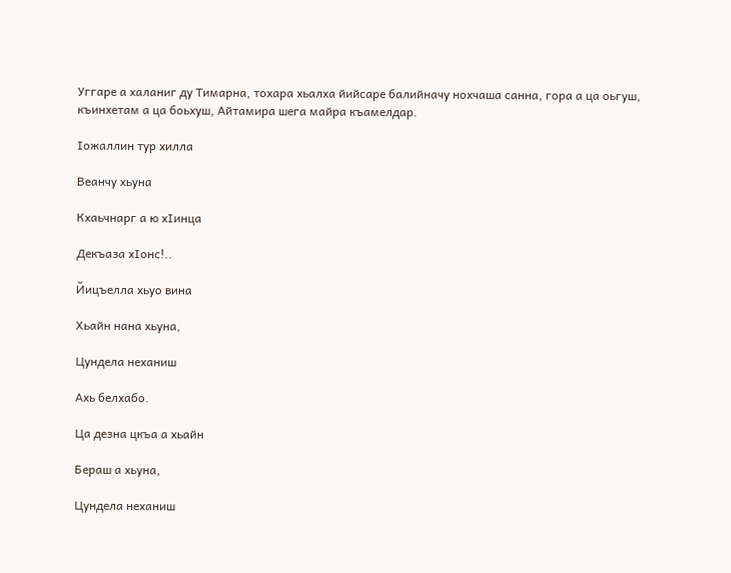Уггаре а халаниг ду Тимарна, тохара хьалха йийсаре балийначу нохчаша санна, гора а ца оьгуш, къинхетам а ца боьхуш, Айтамира шега майра къамелдар.

Iожаллин тур хилла

Веанчу хьуна

Кхаьчнарг а ю хIинца

Декъаза хIонс!..

Йицъелла хьуо вина

Хьайн нана хьуна,

Цундела неханиш

Ахь белхабо.

Ца дезна цкъа а хьайн

Бераш а хьуна,

Цундела неханиш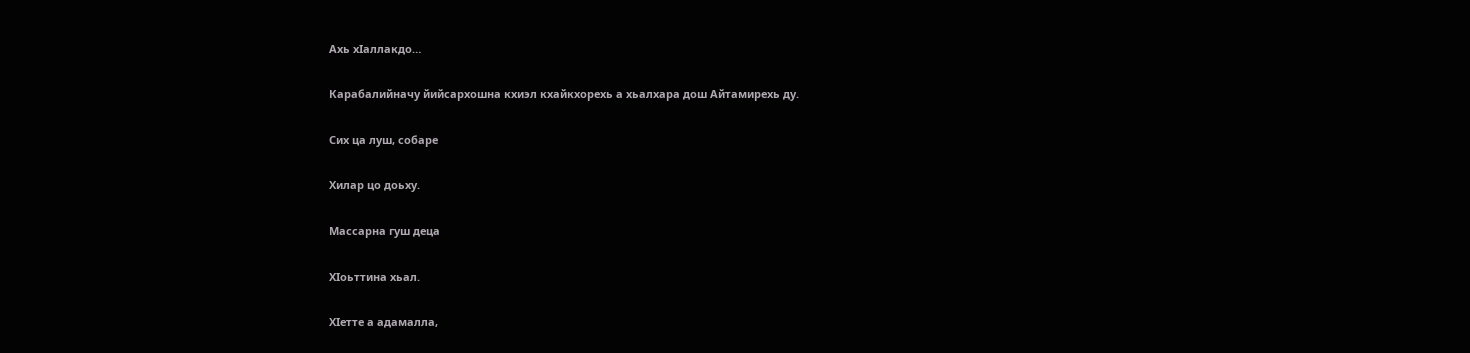Ахь хIаллакдо…

Карабалийначу йийсархошна кхиэл кхайкхорехь а хьалхара дош Айтамирехь ду.

Сих ца луш, собаре

Хилар цо доьху.

Массарна гуш деца

ХIоьттина хьал.

ХIетте а адамалла,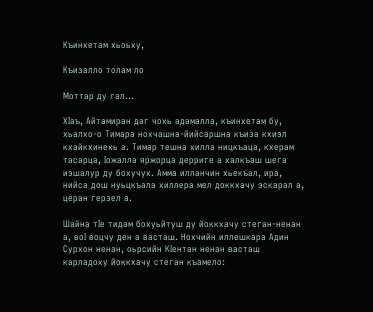Къинхетам хьоьху,

Къизалло толам ло

Моттар ду гал…

ХIаъ, Айтамиран даг чохь адамалла, къинхетам бу, хьалхо-о Тимара нохчашна-йийсаршна къиза кхиэл кхайкхинехь а. Тимар тешна хилла ницкъаца, кхерам тасарца, Iожалла яржорца дерриге а халкъаш шега иэшалур ду бохучух. Амма илланчин хьекъал, ира, нийса дош нуьцкъала хиллера мел доккхачу эскарал а, церан герзел а.

Шайна тIе тидам бохуьйтуш ду йоккхачу стеган-ненан а, воI воцчу ден а васташ. Нохчийн иллешкара Адин Сурхон ненан, оьрсийн КIентан ненан васташ карладоху йоккхачу стеган къамело: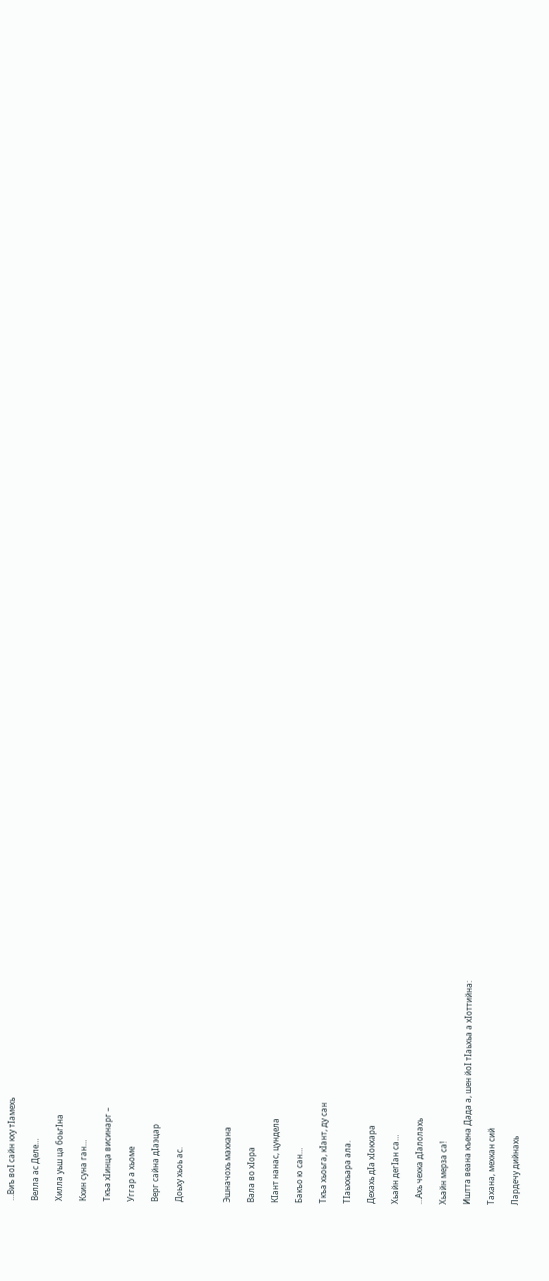…Виъ воI сайн кху тIамехь

Велла ас Деле…

Хилла уьш ца боьгIна

Кхин суна ган…

Ткъа хIинца висинарг –

Уггар а хьоме

Верг сайна дIаэцар

Доьху хьоь ас.



Эшначохь махкана

Вала во хIора

КIант нанас, цундела

Бакъо ю сан…

Ткъа хьоьга, кIант, ду сан

ТIаьххьара ала.

Дехахь дIа хIокхара

Хьайн дегIан са…

…Ахь чехка дIалолахь

Хьайн мерза са!

Иштта веана къена Дада а, шен йоI тIаьхьа а хIоттийна:

Тахана, мехкан сий

Лардечу дийнахь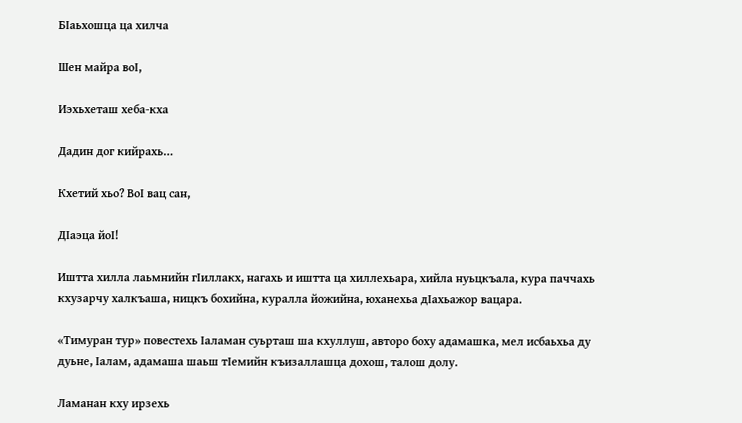БIаьхошца ца хилча

Шен майра воI,

Иэхьхеташ хеба-кха

Дадин дог кийрахь…

Кхетий хьо? ВоI вац сан,

ДIаэца йоI!

Иштта хилла лаьмнийн гIиллакх, нагахь и иштта ца хиллехьара, хийла нуьцкъала, кура паччахь кхузарчу халкъаша, ницкъ бохийна, куралла йожийна, юханехьа дIахьажор вацара.

«Тимуран тур» повестехь Iаламан суьрташ ша кхуллуш, авторо боху адамашка, мел исбаьхьа ду дуьне, Iалам, адамаша шаьш тIемийн къизаллашца дохош, талош долу.

Ламанан кху ирзехь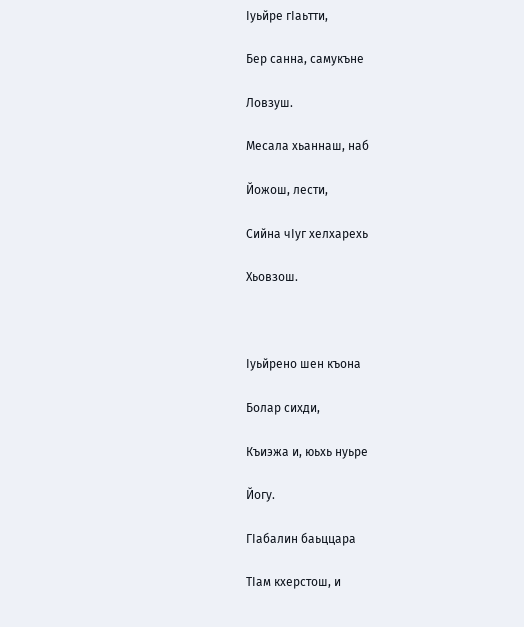Iуьйре гIаьтти,

Бер санна, самукъне

Ловзуш.

Месала хьаннаш, наб

Йожош, лести,

Сийна чIуг хелхарехь

Хьовзош.



Iуьйрено шен къона

Болар сихди,

Къиэжа и, юьхь нуьре

Йогу.

ГIабалин баьццара

ТIам кхерстош, и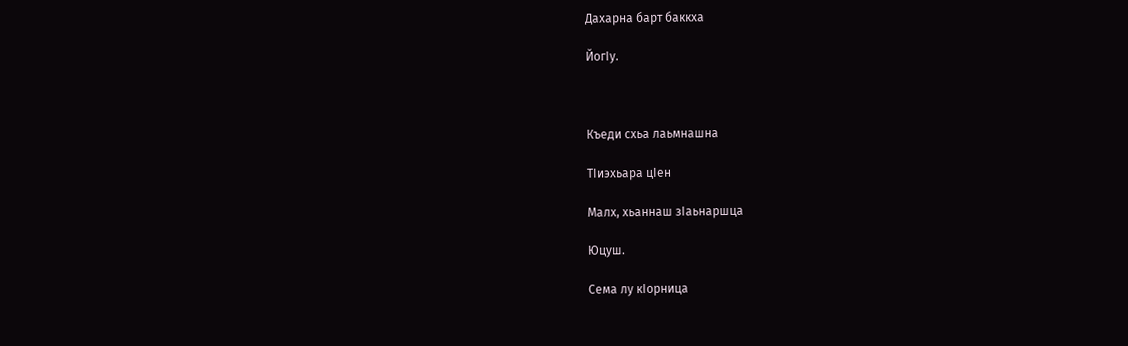Дахарна барт баккха

ЙогIу.



Къеди схьа лаьмнашна

ТIиэхьара цIен

Малх, хьаннаш зIаьнаршца

Юцуш.

Сема лу кIорница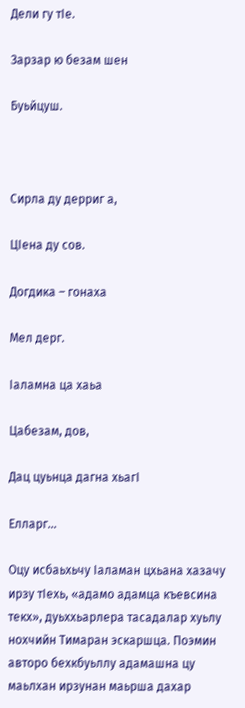Дели гу тIе.

Зарзар ю безам шен

Буьйцуш.



Сирла ду дерриг а,

ЦIена ду сов.

Догдика – гонаха

Мел дерг.

Iаламна ца хаьа

Цабезам, дов,

Дац цуьнца дагна хьагI

Елларг…

Оцу исбаьхьчу Iаламан цхьана хазачу ирзу тIехь, «адамо адамца къевсина текх», дуьххьарлера тасадалар хуьлу нохчийн Тимаран эскаршца. Поэмин авторо бехкбуьллу адамашна цу маьлхан ирзунан маьрша дахар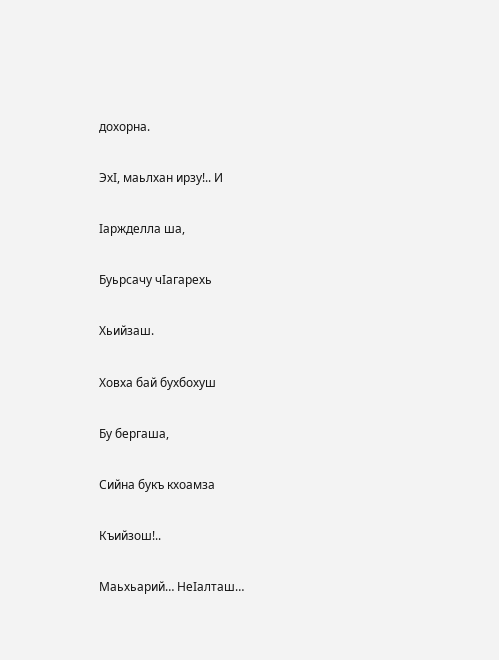дохорна.

ЭхI, маьлхан ирзу!.. И

Iаржделла ша,

Буьрсачу чIагарехь

Хьийзаш.

Ховха бай бухбохуш

Бу бергаша,

Сийна букъ кхоамза

Къийзош!..

Маьхьарий… НеIалташ…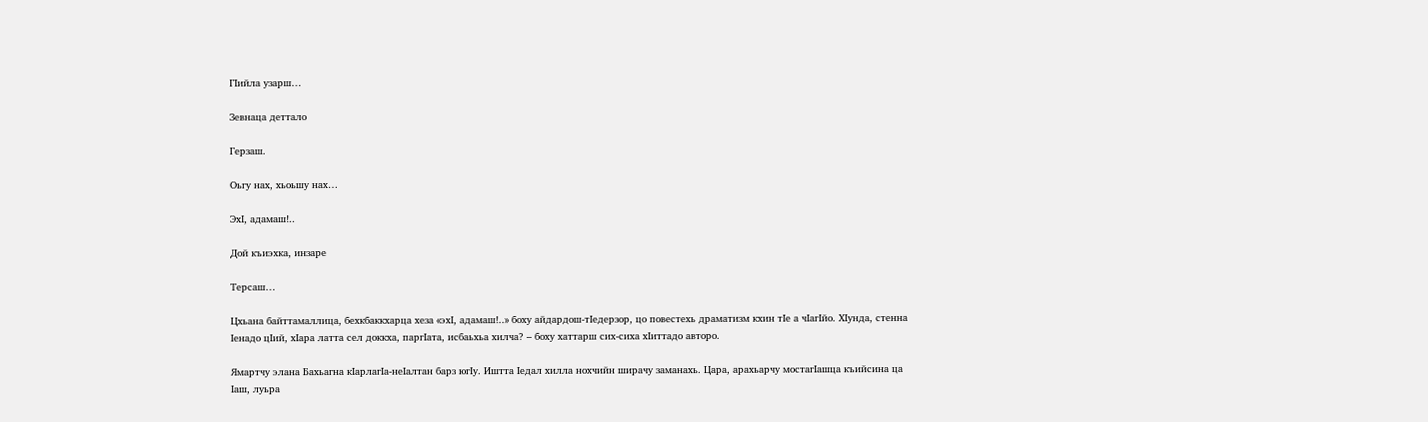ГIийла узарш…

Зевнаца деттало

Герзаш.

Оьгу нах, хьоьшу нах…

ЭхI, адамаш!..

Дой къиэхка, инзаре

Терсаш…

Цхьана байттамаллица, бехкбаккхарца хеза «эхI, адамаш!..» боху айдардош-тIедерзор, цо повестехь драматизм кхин тIе а чIагIйо. ХIунда, стенна Iенадо цIий, хIара латта сел доккха, паргIата, исбаьхьа хилча? – боху хаттарш сих-сиха хIиттадо авторо.

Ямартчу элана Бахьагна кIарлагIа-неIалтан барз югIу. Иштта Iедал хилла нохчийн ширачу заманахь. Цара, арахьарчу мостагIашца къийсина ца Iаш, луьра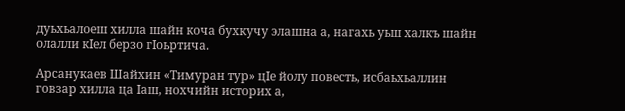дуьхьалоеш хилла шайн коча бухкучу элашна а, нагахь уьш халкъ шайн олалли кIел берзо гIоьртича.

Арсанукаев Шайхин «Тимуран тур» цIе йолу повесть, исбаьхьаллин говзар хилла ца Iаш, нохчийн историх а,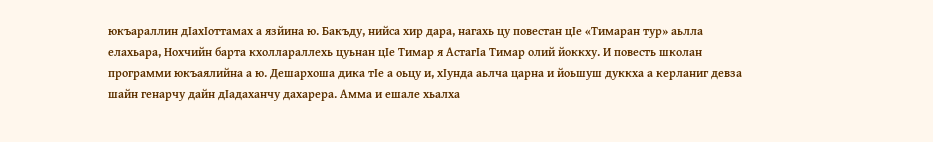юкъараллин дIахIоттамах а язйина ю. Бакъду, нийса хир дара, нагахь цу повестан цIе «Тимаран тур» аьлла елахьара, Нохчийн барта кхоллараллехь цуьнан цIе Тимар я АстагIа Тимар олий йоккху. И повесть школан программи юкъаялийна а ю. Дешархоша дика тIе а оьцу и, хIунда аьлча царна и йоьшуш дуккха а керланиг девза шайн генарчу дайн дIадаханчу дахарера. Амма и ешале хьалха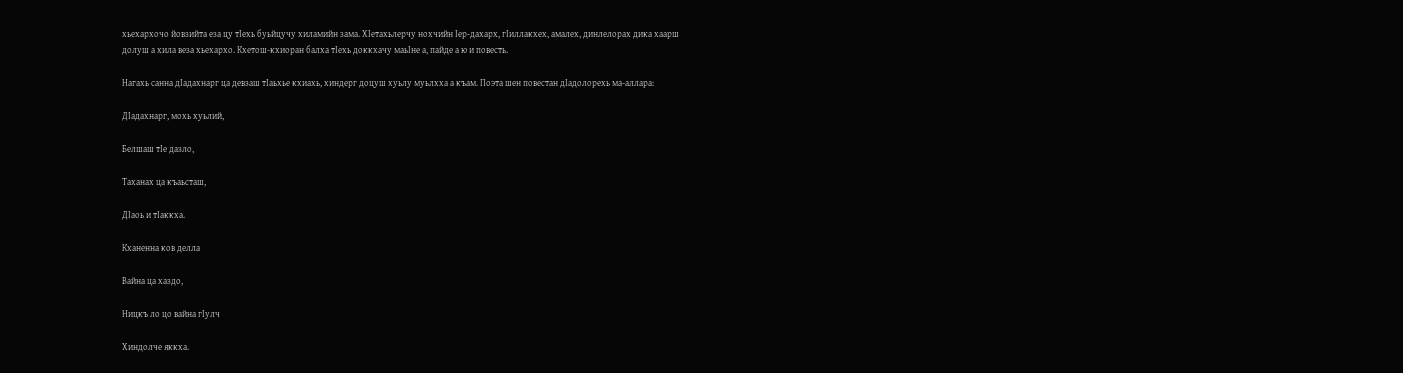хьехархочо йовзийта еза цу тIехь буьйцучу хиламийн зама. ХIетахьлерчу нохчийн Iер-дахарх, гIиллакхех, амалех, динлелорах дика хаарш долуш а хила веза хьехархо. Кхетош-кхиоран балха тIехь доккхачу маьIне а, пайде а ю и повесть.

Нагахь санна дIадахнарг ца девзаш тIаьхье кхиахь, хиндерг доцуш хуьлу муьлхха а къам. Поэта шен повестан дIадолорехь ма-аллара:

ДIадахнарг, мохь хуьлий,

Белшаш тIе дазло,

Таханах ца къаьсташ,

ДIаоь и тIаккха.

Кханенна ков делла

Вайна ца хаздо,

Ницкъ ло цо вайна гIулч

Хиндолче яккха.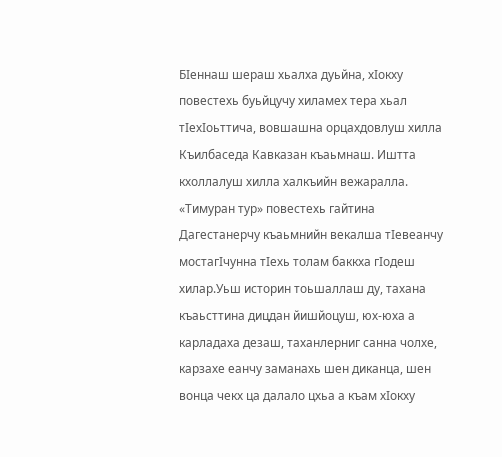БIеннаш шераш хьалха дуьйна, хIокху повестехь буьйцучу хиламех тера хьал тIехIоьттича, вовшашна орцахдовлуш хилла Къилбаседа Кавказан къаьмнаш. Иштта кхоллалуш хилла халкъийн вежаралла. «Тимуран тур» повестехь гайтина Дагестанерчу къаьмнийн векалша тIевеанчу мостагIчунна тIехь толам баккха гIодеш хилар.Уьш историн тоьшаллаш ду, тахана къаьсттина дицдан йишйоцуш, юх-юха а карладаха дезаш, таханлерниг санна чолхе, карзахе еанчу заманахь шен диканца, шен вонца чекх ца далало цхьа а къам хIокху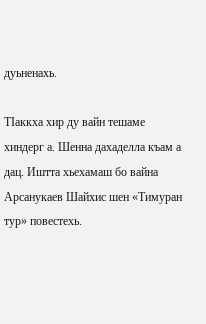дуьненахь.

ТIаккха хир ду вайн тешаме хиндерг а. Шенна дахаделла къам а дац. Иштта хьехамаш бо вайна Арсанукаев Шайхис шен «Тимуран тур» повестехь.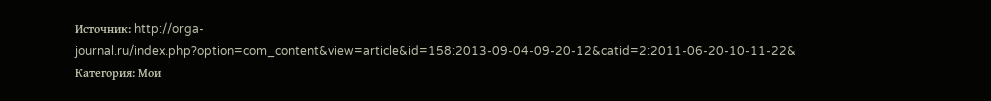Источник: http://orga-journal.ru/index.php?option=com_content&view=article&id=158:2013-09-04-09-20-12&catid=2:2011-06-20-10-11-22&
Категория: Мои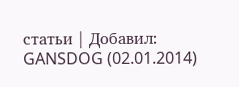статьи | Добавил: GANSDOG (02.01.2014)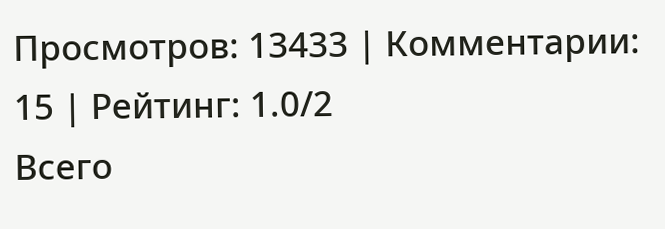Просмотров: 13433 | Комментарии: 15 | Рейтинг: 1.0/2
Всего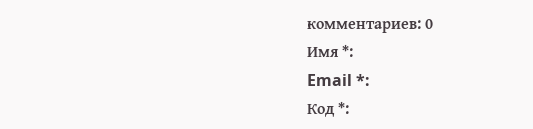комментариев: 0
Имя *:
Email *:
Код *: